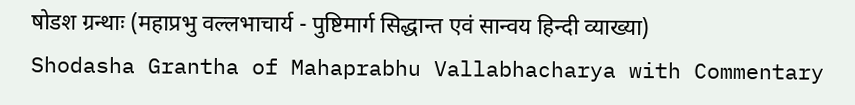षोडश ग्रन्थाः (महाप्रभु वल्लभाचार्य - पुष्टिमार्ग सिद्धान्त एवं सान्वय हिन्दी व्याख्या)
Shodasha Grantha of Mahaprabhu Vallabhacharya with Commentary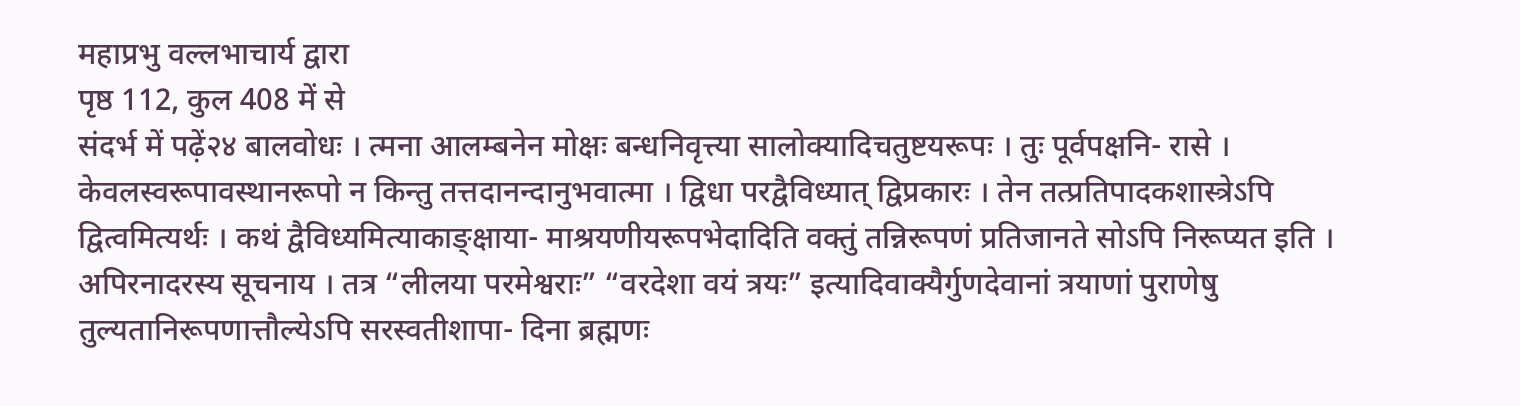महाप्रभु वल्लभाचार्य द्वारा
पृष्ठ 112, कुल 408 में से
संदर्भ में पढ़ें२४ बालवोधः । त्मना आलम्बनेन मोक्षः बन्धनिवृत्त्या सालोक्यादिचतुष्टयरूपः । तुः पूर्वपक्षनि- रासे । केवलस्वरूपावस्थानरूपो न किन्तु तत्तदानन्दानुभवात्मा । द्विधा परद्वैविध्यात् द्विप्रकारः । तेन तत्प्रतिपादकशास्त्रेऽपि द्वित्वमित्यर्थः । कथं द्वैविध्यमित्याकाङ्क्षाया- माश्रयणीयरूपभेदादिति वक्तुं तन्निरूपणं प्रतिजानते सोऽपि निरूप्यत इति । अपिरनादरस्य सूचनाय । तत्र “लीलया परमेश्वराः” “वरदेशा वयं त्रयः” इत्यादिवाक्यैर्गुणदेवानां त्रयाणां पुराणेषु तुल्यतानिरूपणात्तौल्येऽपि सरस्वतीशापा- दिना ब्रह्मणः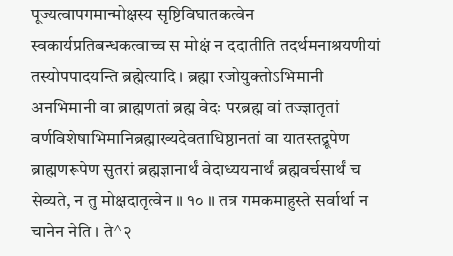पूज्यत्वापगमान्मोक्षस्य सृष्टिविघातकत्वेन स्वकार्यप्रतिबन्धकत्वाच्च स मोक्षं न ददातीति तदर्थमनाश्रयणीयां तस्योपपादयन्ति ब्रह्मेत्यादि । ब्रह्मा रजोयुक्तोऽभिमानी अनभिमानी वा ब्राह्मणतां ब्रह्म वेदः परब्रह्म वां तज्ज्ञातृतां वर्णविशेषाभिमानिब्रह्माख्यदेवताधिष्ठानतां वा यातस्तद्रूपेण ब्राह्मणरूपेण सुतरां ब्रह्मज्ञानार्थं वेदाध्ययनार्थं ब्रह्मवर्चसार्थं च सेव्यते, न तु मोक्षदातृत्वेन ॥ १० ॥ तत्र गमकमाहुस्ते सर्वार्था न चानेन नेति । ते^२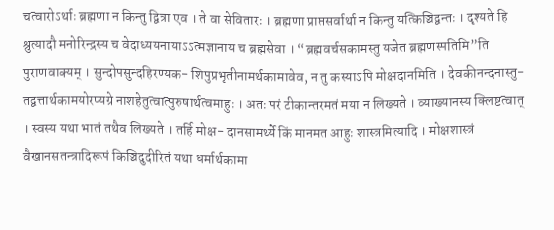चत्वारोऽर्थाः ब्रह्मणा न किन्तु द्वित्रा एव । ते वा सेवितारः । ब्रह्मणा प्राप्तसर्वार्था न किन्तु यत्किञ्चिद्वन्तः । दृश्यते हि श्रुत्यादौ मनोरिन्द्रस्य च वेदाध्ययनायाऽऽत्मज्ञानाय च ब्रह्मसेवा । “ब्रह्मवर्चसकामस्तु यजेत ब्रह्मणस्पतिमि”ति पुराणवाक्यम् । सुन्दोपसुन्दहिरण्यक- शिपुप्रभृतीनामर्थकामावेव, न तु कस्याऽपि मोक्षदानमिति । देवकीनन्दनास्तु- तद्वत्तार्थकामयोरप्यग्रे नाशहेतुत्वात्पुरुषार्थत्वमाहुः । अतः परं टीकान्तरमतं मया न लिख्यते । व्याख्यानस्य क्लिष्टत्वात् । स्वस्य यथा भातं तथैव लिख्यते । तर्हि मोक्ष- दानसामर्थ्ये किं मानमत आहुः शास्त्रमित्यादि । मोक्षशास्त्रं वैखानसतन्त्रादिरूपं किञ्चिदुदीरितं यथा धर्मार्थकामा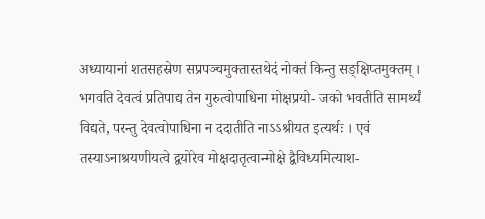अध्यायानां शतसहस्रेण सप्रपञ्चमुक्तास्तथेदं नोक्तं किन्तु सङ्क्षिप्तमुक्तम् । भगवति देवत्वं प्रतिपाद्य तेन गुरुत्वोपाधिना मोक्षप्रयो- जको भवतीति सामर्थ्यं विद्यते, परन्तु देवत्वोपाधिना न ददातीति नाऽऽश्रीयत इत्यर्थः । एवं तस्याऽनाश्रयणीयत्वे द्वयोरेव मोक्षदातृत्वान्मोक्षे द्वैविध्यमित्याश-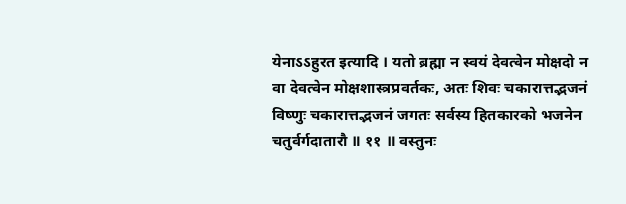येनाऽऽहुरत इत्यादि । यतो ब्रह्मा न स्वयं देवत्वेन मोक्षदो न वा देवत्वेन मोक्षशास्त्रप्रवर्तकः, अतः शिवः चकारात्तद्भजनं विष्णुः चकारात्तद्भजनं जगतः सर्वस्य हितकारको भजनेन चतुर्वर्गदातारौ ॥ ११ ॥ वस्तुनः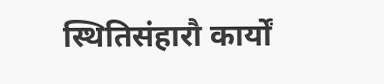स्थितिसंहारौ कार्यों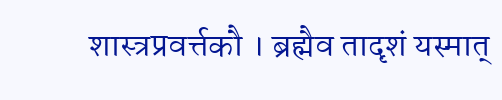शास्त्रप्रवर्त्तकौ । ब्रह्मैव तादृशं यस्मात्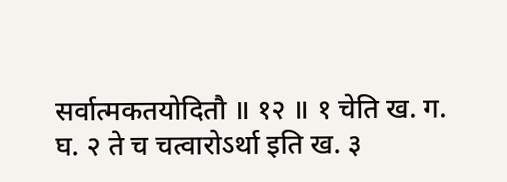सर्वात्मकतयोदितौ ॥ १२ ॥ १ चेति ख. ग. घ. २ ते च चत्वारोऽर्था इति ख. ३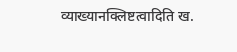व्याख्यानक्लिष्टत्वादिति ख.